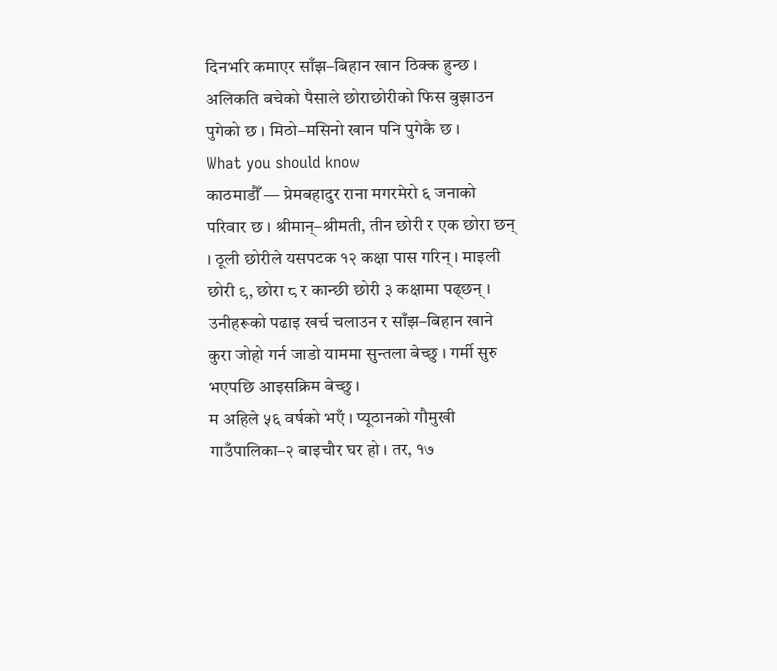दिनभरि कमाएर साँझ–बिहान खान ठिक्क हुन्छ । अलिकति बचेको पैसाले छोराछोरीको फिस बुझाउन पुगेको छ । मिठो–मसिनो खान पनि पुगेकै छ ।
What you should know
काठमाडौँ — प्रेमबहादुर राना मगरमेरो ६ जनाको परिवार छ । श्रीमान्–श्रीमती, तीन छोरी र एक छोरा छन् । ठूली छोरीले यसपटक १२ कक्षा पास गरिन् । माइली छोरी ९, छोरा ८ र कान्छी छोरी ३ कक्षामा पढ्छन् । उनीहरूको पढाइ खर्च चलाउन र साँझ–बिहान खाने कुरा जोहो गर्न जाडो याममा सुन्तला बेच्छु । गर्मी सुरु भएपछि आइसक्रिम बेच्छु ।
म अहिले ५६ वर्षको भएँ । प्यूठानको गौमुखी गाउँपालिका–२ बाइचौर घर हो । तर, १७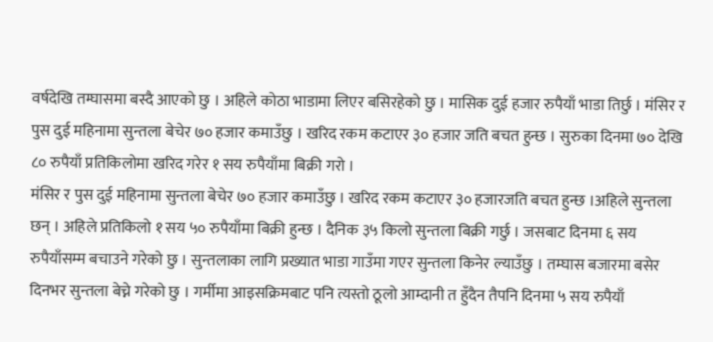वर्षदेखि तम्घासमा बस्दै आएको छु । अहिले कोठा भाडामा लिएर बसिरहेको छु । मासिक दुई हजार रुपैयाँ भाडा तिर्छु । मंसिर र पुस दुई महिनामा सुन्तला बेचेर ७० हजार कमाउँछु । खरिद रकम कटाएर ३० हजार जति बचत हुन्छ । सुरुका दिनमा ७० देखि ८० रुपैयाँ प्रतिकिलोमा खरिद गरेर १ सय रुपैयाँमा बिक्री गरो ।
मंसिर र पुस दुई महिनामा सुन्तला बेचेर ७० हजार कमाउँछु । खरिद रकम कटाएर ३० हजारजति बचत हुन्छ ।अहिले सुन्तला छन् । अहिले प्रतिकिलो १ सय ५० रुपैयाँमा बिक्री हुन्छ । दैनिक ३५ किलो सुन्तला बिक्री गर्छु । जसबाट दिनमा ६ सय रुपैयाँसम्म बचाउने गरेको छु । सुन्तलाका लागि प्रख्यात भाडा गाउँमा गएर सुन्तला किनेर ल्याउँछु । तम्घास बजारमा बसेर दिनभर सुन्तला बेच्ने गरेको छु । गर्मीमा आइसक्रिमबाट पनि त्यस्तो ठूलो आम्दानी त हुँदैन तैपनि दिनमा ५ सय रुपैयाँ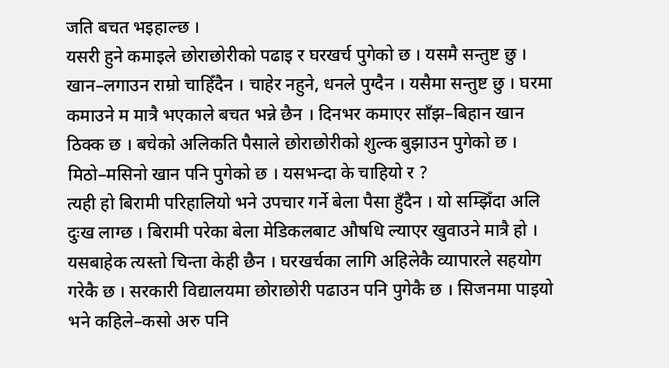जति बचत भइहाल्छ ।
यसरी हुने कमाइले छोराछोरीको पढाइ र घरखर्च पुगेको छ । यसमै सन्तुष्ट छु । खान–लगाउन राम्रो चाहिँदैन । चाहेर नहुने, धनले पुग्दैन । यसैमा सन्तुष्ट छु । घरमा कमाउने म मात्रै भएकाले बचत भन्ने छैन । दिनभर कमाएर साँझ–बिहान खान ठिक्क छ । बचेको अलिकति पैसाले छोराछोरीको शुल्क बुझाउन पुगेको छ । मिठो–मसिनो खान पनि पुगेको छ । यसभन्दा के चाहियो र ?
त्यही हो बिरामी परिहालियो भने उपचार गर्ने बेला पैसा हुँदैन । यो सम्झिँदा अलि दुःख लाग्छ । बिरामी परेका बेला मेडिकलबाट औषधि ल्याएर खुवाउने मात्रै हो । यसबाहेक त्यस्तो चिन्ता केही छैन । घरखर्चका लागि अहिलेकै व्यापारले सहयोग गरेकै छ । सरकारी विद्यालयमा छोराछोरी पढाउन पनि पुगेकै छ । सिजनमा पाइयो भने कहिले–कसो अरु पनि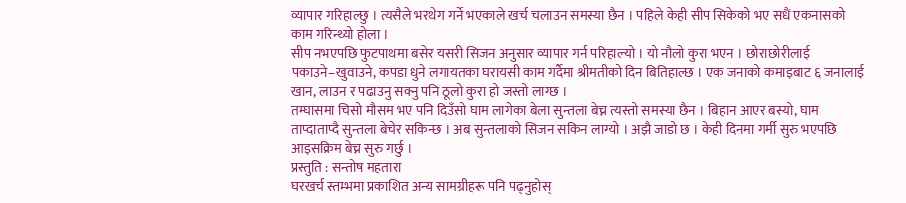व्यापार गरिहाल्छु । त्यसैले भरथेग गर्ने भएकाले खर्च चलाउन समस्या छैन । पहिले केही सीप सिकेको भए सधैं एकनासको काम गरिन्थ्यो होला ।
सीप नभएपछि फुटपाथमा बसेर यसरी सिजन अनुसार व्यापार गर्न परिहाल्यो । यो नौलो कुरा भएन । छोराछोरीलाई पकाउने–खुवाउने, कपडा धुने लगायतका घरायसी काम गर्दैमा श्रीमतीको दिन बितिहाल्छ । एक जनाको कमाइबाट ६ जनालाई खान, लाउन र पढाउनु सक्नु पनि ठूलो कुरा हो जस्तो लाग्छ ।
तम्घासमा चिसो मौसम भए पनि दिउँसो घाम लागेका बेला सुन्तला बेच्न त्यस्तो समस्या छैन । बिहान आएर बस्यो, घाम ताप्दाताप्दै सुन्तला बेचेर सकिन्छ । अब सुन्तलाको सिजन सकिन लाग्यो । अझै जाडो छ । केही दिनमा गर्मी सुरु भएपछि आइसक्रिम बेच्न सुरु गर्छु ।
प्रस्तुति : सन्तोष महतारा
घरखर्च स्तम्भमा प्रकाशित अन्य सामग्रीहरू पनि पढ्नुहोस्